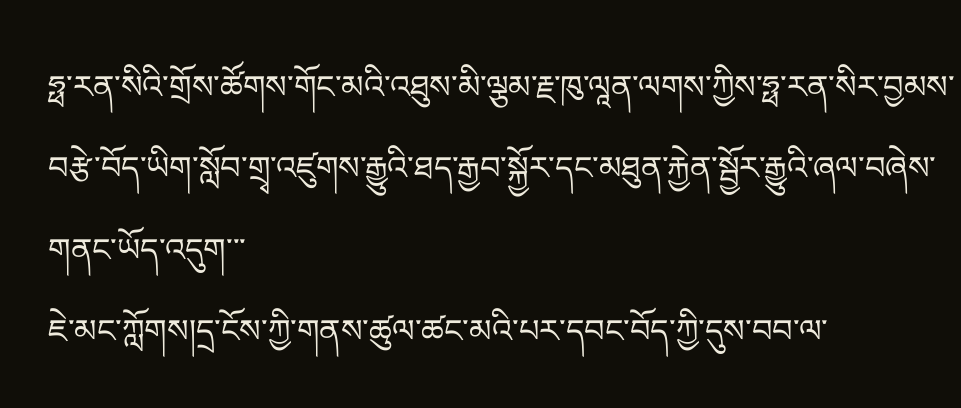ཧྥ་རན་སིའི་གྲོས་ཚོགས་གོང་མའི་འཐུས་མི་ལྕམ་རྗ་ཁུ་ལཱན་ལགས་ཀྱིས་ཧྥ་རན་སིར་བྱམས་བརྩེ་བོད་ཡིག་སློབ་གྲྭ་འཛུགས་རྒྱུའི་ཐད་རྒྱབ་སྐྱོར་དང་མཐུན་རྐྱེན་སྦྱོར་རྒྱུའི་ཞལ་བཞེས་གནང་ཡོད་འདུག་་་
ཇེ་མང་ཀློགས།དྲ་ངོས་ཀྱི་གནས་ཚུལ་ཚང་མའི་པར་དབང་བོད་ཀྱི་དུས་བབ་ལ་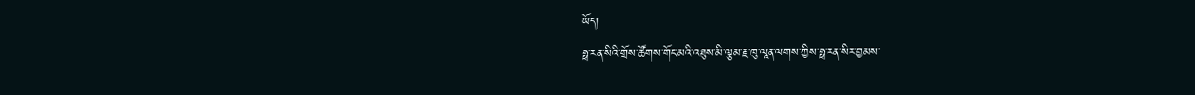ཡོད།
ཧྥ་རན་སིའི་གྲོས་ཚོགས་གོང་མའི་འཐུས་མི་ལྕམ་རྗ་ཁུ་ལཱན་ལགས་ཀྱིས་ཧྥ་རན་སིར་བྱམས་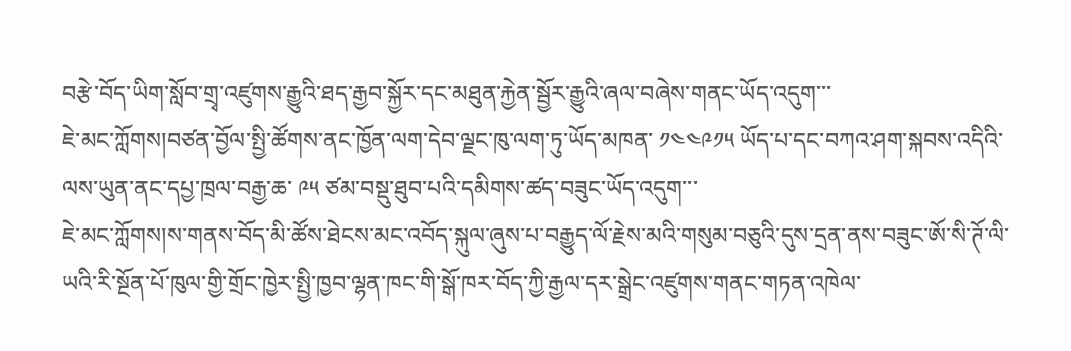བརྩེ་བོད་ཡིག་སློབ་གྲྭ་འཛུགས་རྒྱུའི་ཐད་རྒྱབ་སྐྱོར་དང་མཐུན་རྐྱེན་སྦྱོར་རྒྱུའི་ཞལ་བཞེས་གནང་ཡོད་འདུག་་་
ཇེ་མང་ཀློགས།བཙན་བྱོལ་སྤྱི་ཚོགས་ནང་ཁྱོན་ལག་དེབ་ལྗང་ཁུ་ལག་ཏུ་ཡོད་མཁན་ ༡༤༤༩༡༥ ཡོད་པ་དང་བཀའ་ཤག་སྐབས་འདིའི་ལས་ཡུན་ནང་དཔྱ་ཁྲལ་བརྒྱ་ཆ་ ༩༥ ཙམ་བསྡུ་ཐུབ་པའི་དམིགས་ཚད་བཟུང་ཡོད་འདུག་་་
ཇེ་མང་ཀློགས།ས་གནས་བོད་མི་ཚོས་ཐེངས་མང་འབོད་སྐུལ་ཞུས་པ་བརྒྱུད་ལོ་རྗེས་མའི་གསུམ་བཅུའི་དུས་དྲན་ནས་བཟུང་ཨོ་སི་ཊོ་ལི་ཡའི་རི་སྔོན་པོ་ཁུལ་གྱི་གྲོང་ཁྱེར་སྤྱི་ཁྱབ་ལྷན་ཁང་གི་སྒོ་ཁར་བོད་ཀྱི་རྒྱལ་དར་སྒྲེང་འཛུགས་གནང་གཏན་འཁེལ་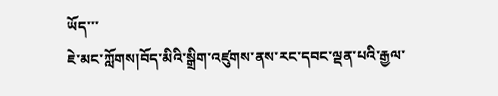ཡོད་་་
ཇེ་མང་ཀློགས།བོད་མིའི་སྒྲིག་འཛུགས་ནས་རང་དབང་ལྡན་པའི་རྒྱལ་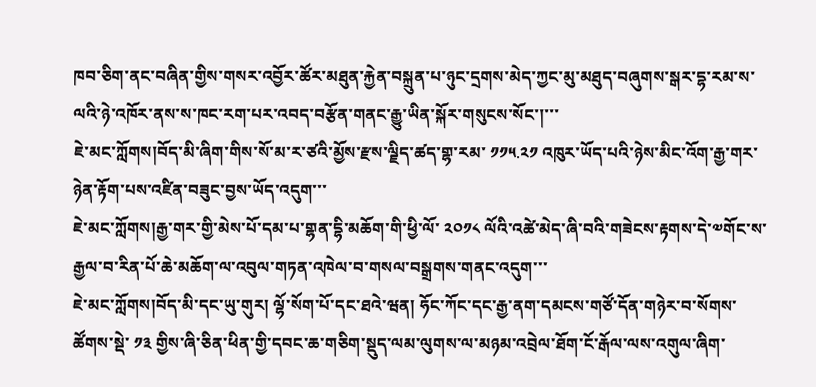ཁབ་ཅིག་ནང་བཞིན་གྱིས་གསར་འབྱོར་ཚོར་མཐུན་རྐྱེན་བསྐྲུན་པ་ཉུང་དྲགས་མེད་ཀྱང་མུ་མཐུད་བཞུགས་སྒར་དྷ་རམ་ས་ལའི་ཉེ་འཁོར་ནས་ས་ཁང་རག་པར་འབད་བརྩོན་གནང་རྒྱུ་ཡིན་སྐོར་གསུངས་སོང་།་་་
ཇེ་མང་ཀློགས།བོད་མི་ཞིག་གིས་སོ་མ་ར་ཙའི་མྱོས་རྫས་ལྗིད་ཚད་གྷ་རམ་ ༡༡༥.༢༡ འཁུར་ཡོད་པའི་ཉེས་མིང་འོག་རྒྱ་གར་ཉེན་རྟོག་པས་འཛིན་བཟུང་བྱས་ཡོད་འདུག་་་
ཇེ་མང་ཀློགས།རྒྱ་གར་གྱི་མེས་པོ་དམ་པ་གྷན་དྷི་མཆོག་གི་ཕྱི་ལོ་ ༢༠༡༨ ལོའི་འཚེ་མེད་ཞི་བའི་གཟེངས་རྟགས་དེ་༧གོང་ས་རྒྱལ་བ་རིན་པོ་ཆེ་མཆོག་ལ་འབུལ་གཏན་འཁེལ་བ་གསལ་བསྒྲགས་གནང་འདུག་་་
ཇེ་མང་ཀློགས།བོད་མི་དང་ཡུ་གུར། ལྷོ་སོག་པོ་དང་ཐའེ་ཝན། ཧོང་ཀོང་དང་རྒྱ་ནག་དམངས་གཙོ་དོན་གཉེར་བ་སོགས་ཚོགས་སྡེ་ ༡༣ གྱིས་ཞི་ཅིན་ཕིན་གྱི་དབང་ཆ་གཅིག་སྡུད་ལམ་ལུགས་ལ་མཉམ་འབྲེལ་ཐོག་ངོ་རྒོལ་ལས་འགུལ་ཞིག་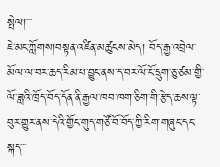སྤེལ།་་་
ཇེ་མང་ཀློགས།བསྟན་འཛིན་མཚུངས་མེད། བོད་རྒྱ་འབྲེལ་མོལ་ལ་བར་ཆད་རིམ་པ་བྱུང་ནས་ད་བར་ལོ་ངོ་དྲུག་ཅུ་ཙམ་གྱི་ལོ་ཟླའི་ཁྲོད་བོད་དོན་ནི་རྒྱལ་ཁབ་ཁག་ཅིག་གི་རྩེད་ཆས་ལྟ་བུར་གྱུར་ནས་དེའི་གྱོང་གུད་གཙོ་བོ་བོད་ཀྱི་རིག་གཞུང་དང་སྐད་་་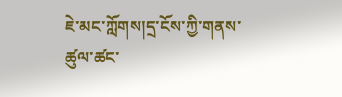ཇེ་མང་ཀློགས།དྲ་ངོས་ཀྱི་གནས་ཚུལ་ཚང་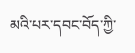མའི་པར་དབང་བོད་ཀྱི་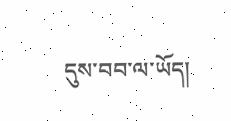དུས་བབ་ལ་ཡོད།